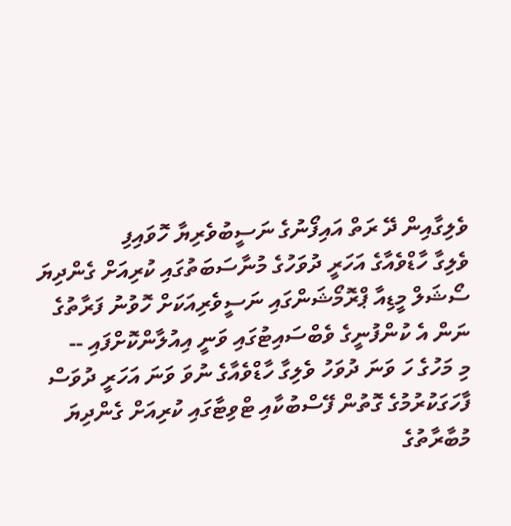ވެލިގާއިން ދޭ ރަތް އައިފޯނުގެ ނަސީބުވެރިޔާ ހޮވައިފި
ވެލިގާ ހާޑްވެއާގެ އަހަރީ ދުވަހުގެ މުނާސަބަތުގައި ކުރިއަށް ގެންދިޔަ ސޯޝަލް މީޑިއާ ޕްރޮމޯޝަންގައި ނަސީވެރިއަކަށް ހޮވުނު ފަރާތުގެ ނަން އެ ކުންފުނީގެ ވެބްސައިޓުގައި ވަނީ އިއުލާންކޮށްފައި --
މި މަހުގެ ހަ ވަނަ ދުވަހު ވެލިގާ ހާޑްވެއާގެ ނުވަ ވަނަ އަހަރީ ދުވަސް ފާހަގަކުރުމުގެ ގޮތުން ފޭސްބުކާއި ޓްވިޓާގައި ކުރިއަށް ގެންދިޔަ މުބާރާތުގެ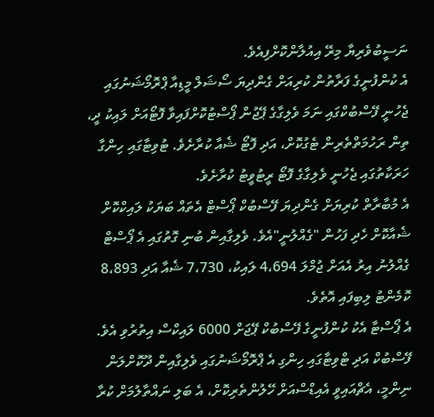ނަސީބުވެރިޔާ މިރޭ އިއުލާންކޮށްފިއެވެ.
އެ ކުންފުނީގެ ފަރާތުން ކުރިއަށް ގެންދިޔަ ސޯޝަލް މީޑިއާ ޕްރޮމޯޝަނުގައި ޖެހުނީ ފޭސްބުކްގައި ނަމަ ވެލިގާގެ ޕޭޖުން ޕޯސްޓުކޮށްފައިވާ ފޮޓޯއަށް ލައިކު ދީ، ތިން ރަހުމަތްތެރިން ޓެގުކޮށް، އަދި ފޮޓޯ ޝެއާ ކުރާށެވެ. ޓުވިޓާގައި ހިންގާ ހަރަކާތުގައި ޖެހުނީ ވެލިގާގެ ފޮޓޯ ރީޓުވީޓު ކުރާށެވެ.
އެ މުބާރާތް ކުރިޔަށް ގެންދިޔަ ފޭސްބުކް ޕޯސްޓް އެތައް ބަޔަކު ލައިކްކޮށް ޝެއާކޮށް ހެދި ފަހުން "ގެއްލުނީ"އެވެ. ވެލިގާއިން ބުނި ގޮތުގައި އެ ޕޯސްޓް ގެއްލުނު އިރު އެއަށް ޖުމްލަ 4،694 ލައިކު، 7،730 ޝެއާ އަދި 8،893 ކޮމެންޓު ލިބިފައި އޮތެވެ.
އެ ޕޯސްޓާ އެކު ކުންފުނީގެ ފޭސްބުކް ޕޭޖަށް 6000 ލައިކްސް އިތުރުވި އެވެ.
ފޭސްބުކް އަދި ޓްވިޓާގައި ހިންގި އެ ޕްރޮމޯޝަނުގައި ވެލިގާއިން ދޫކޮށްލަން ނިންމީ، އެޗްއައިވީ އެއިޑްސްއަށް ހޭލުންތެރިކޮށް، އެ ބަލި ނައްތާލުމަށް ކުރާ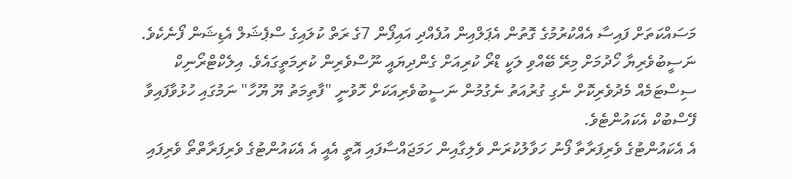މަސައްކަތަށް ފައިސާ އެއްކުރުމުގެ ގޮތުން އެޕަލްއިން އުފެއްދި އައިފޯން 7ގެ ރަތް ކުލައިގެ ސްޕެޝަލް އެޑިޝަން ފޯނެކެވެ.
ނަސީބުވެރިޔާ ހޯދުމަށް މިރޭ ބޭއްވި ލަކީ ޑްރޯ ކުރިއަށް ގެންދިޔައީ ނޫސްވެރިން ކުރިމަތީގައެވެ. އިލެކްޓްރޯނިކް ސިސްޓަމެއް މެދުވެރިކޮށް ނެގި ގުރުއަތު ނެގުމުން ނަސީބުވެރިއަކަށް ހޮވުނީ "ފާތިމަތު ޔޫ ޔޫހާ" ނަމުގައި ހުޅުވާފައިވާ ފޭސްބުކް އެކައުންޓެވެ.
އެ އެކައުންޓުގެ ވެރިފަރާތާ ފޯނު ހަވާލުކުރަން ވެލިގާއިން ހަމަޖައްސާފައި އޮތީ އެއީ އެ އެކައުންޓުގެ ވެރިފަރާތްތޯ ވެރިފައި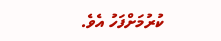ކުރުމަށްފަހު އެވެ.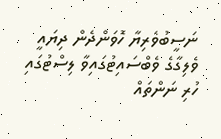ނަސީބުވެރިޔާ ހޮވަންދެން ދިޔައީ ވެލިގާގެ ވެބްސައިޓުގައިވާ ލިސްޓުގައި ހުރި ނަންތައް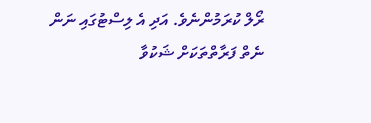ރޯލް ކުރަމުންނެވެ. އަދި އެ ލިސްޓުގައި ނަން ނެތް ފަރާތްތަކަށް ޝަކުވާ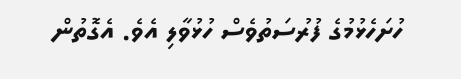ހުށަހެޅުމުގެ ފުރުސަތުވެސް ހުޅުވާލި އެވެ. އެގޮތުން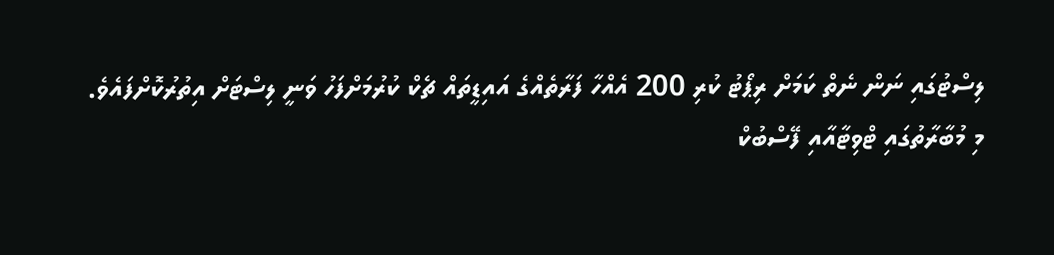ލިސްޓުގައި ނަން ނެތް ކަމަށް ރިޕޯޓު ކުރި 200 އެއްހާ ފަރާތެއްގެ އައިޑީތައް ޗެކް ކުރުމަށްފަހު ވަނީ ލިސްޓަށް އިތުރުކޮށްފައެވެ.
މި މުބާރާތުގައި ޓްވިޓާއާއި ފޭސްބުކް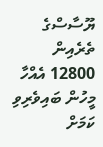ޔޫސާސްގެ ތެރެއިން 12800 އެއްހާ މީހުން ބައިވެރިވި ކަމަށް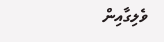ވެލިގާއިން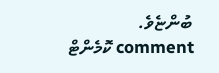ބުންޏެވެ.
comment ކޮމެންޓް